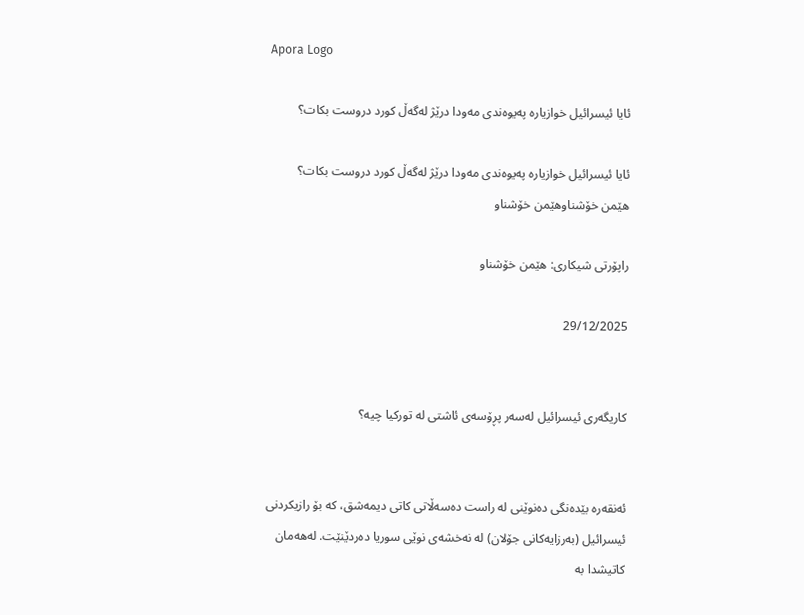Apora Logo

ئایا ئیسرائیل خوازیاره‌ په‌یوه‌ندی مه‌ودا درێژ له‌گه‌ڵ كورد دروست بكات؟

ئایا ئیسرائیل خوازیاره‌ په‌یوه‌ندی مه‌ودا درێژ له‌گه‌ڵ كورد دروست بكات؟
هێمن خۆشناوهێمن خۆشناو

راپۆرتی شیكاری: هێمن خۆشناو

29/12/2025


كاریگه‌ری ئیسرائیل له‌سه‌ر پڕۆسه‌ی ئاشتی له‌ توركیا چیه‌؟


ئه‌نقه‌ره‌ بێده‌نگی ده‌نوێنى له‌ راست ده‌سه‌ڵاتی كاتی دیمه‌شق، كه‌ بۆ رازیكردنی ئیسرائیل (به‌رزایه‌كانی جۆلان) له‌ نه‌خشه‌ی نوێی سوریا ده‌ردێنێت. له‌هه‌مان كاتیشدا به‌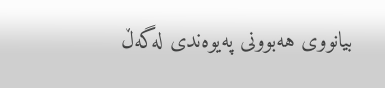بیانووی هه‌بوونی په‌یوه‌ندی له‌گه‌ڵ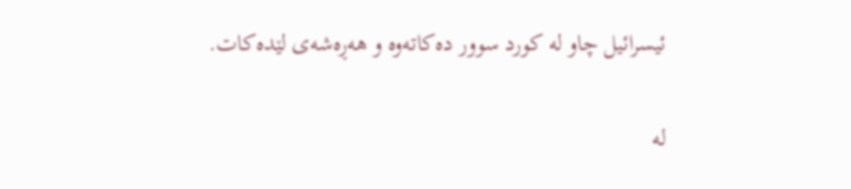ئیسرائیل چاو له‌ كورد سوور ده‌كاته‌وه‌ و هه‌ڕه‌شه‌ی لێده‌كات.

له‌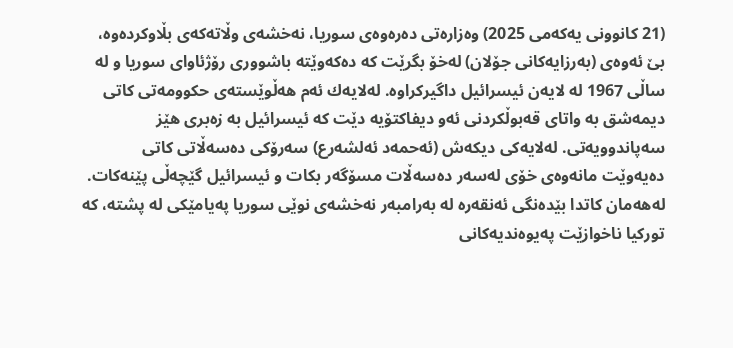(21 كانوونی یه‌كه‌می 2025) وه‌زاره‌تی ده‌ره‌وه‌ی سوریا، نه‌خشه‌ی وڵاته‌كه‌ی بڵاوكرده‌وه‌، بێ ئه‌وه‌ی (به‌رزایه‌كانی جۆلان) له‌خۆ بگرێت كه‌ ده‌كه‌وێته‌ باشووری رۆژئاوای سوریا و له‌ ساڵی 1967 له‌ لایه‌ن ئیسرائیل داگیركراوه‌. له‌لایه‌ك ئه‌م هه‌ڵوێسته‌ی حكوومه‌تی كاتی دیمه‌شق به‌ واتای قه‌بوڵكردنی ئه‌و دیفاكتۆیه‌ دێت كه‌ ئیسرائیل به‌ زه‌بری هێز سه‌پاندوویه‌تی. له‌لایه‌كی دیكه‌ش (ئه‌حمه‌د ئه‌لشه‌رع) سه‌رۆكی ده‌سه‌ڵاتی كاتی ده‌یه‌وێت مانه‌وه‌ی خۆی له‌سه‌ر ده‌سه‌ڵات مسۆگه‌ر بكات و ئیسرائیل گێچه‌ڵی پێنه‌كات. له‌هه‌مان كاتدا بێده‌نگی ئه‌نقه‌ره‌ له‌ به‌رامبه‌ر نه‌خشه‌ی نوێی سوریا‌ په‌یامێكی له‌ پشته‌، كه‌ توركیا ناخوازێت په‌یوه‌ندیه‌كانی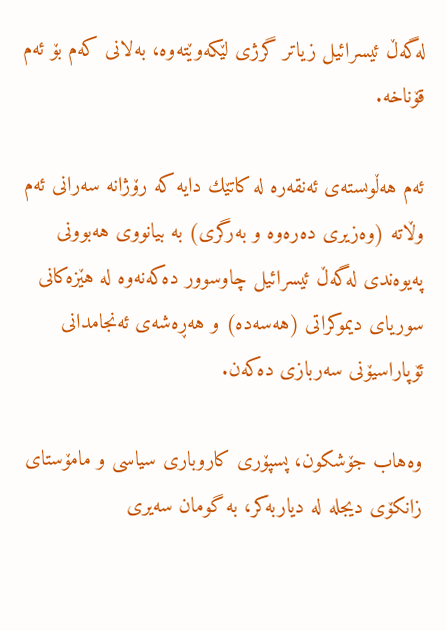له‌گه‌ڵ ئیسرائیل زیاتر گرژی لێكه‌وێته‌وه‌، به‌لانی كه‌م بۆ ئه‌م قۆناخه‌.

ئه‌م هه‌ڵوىسته‌ی ئه‌نقه‌ره‌ له‌ كاتێك دایه‌ كه‌ رۆژانه‌ سه‌رانی ئه‌م وڵاته‌ (وه‌زیری ده‌ره‌وه‌ و به‌رگری) به‌ بیانووی هه‌بوونی په‌یوه‌ندی له‌گه‌ڵ ئیسرائیل چاوسوور ده‌كه‌نه‌وه‌ له‌ هێزه‌كانی سوریای دیموكراتی (هه‌سه‌ده‌) و هه‌ڕه‌شه‌ی ئه‌نجامدانی ئۆپاراسیۆنی سه‌ربازی ده‌كه‌ن.

وه‌هاب جۆشكون، پسپۆری كاروباری سیاسی و مامۆستای زانكۆی دیجله‌ له‌ دیاربه‌كر، به‌ گومان سه‌یری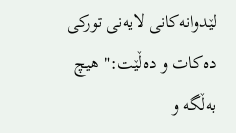لێدوانه‌كانی لایه‌نی توركی ده‌كات و ده‌ڵێت:" هیچ به‌ڵگه‌ و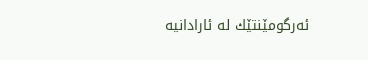ئه‌رگومێنتێك له‌ ئارادانیه‌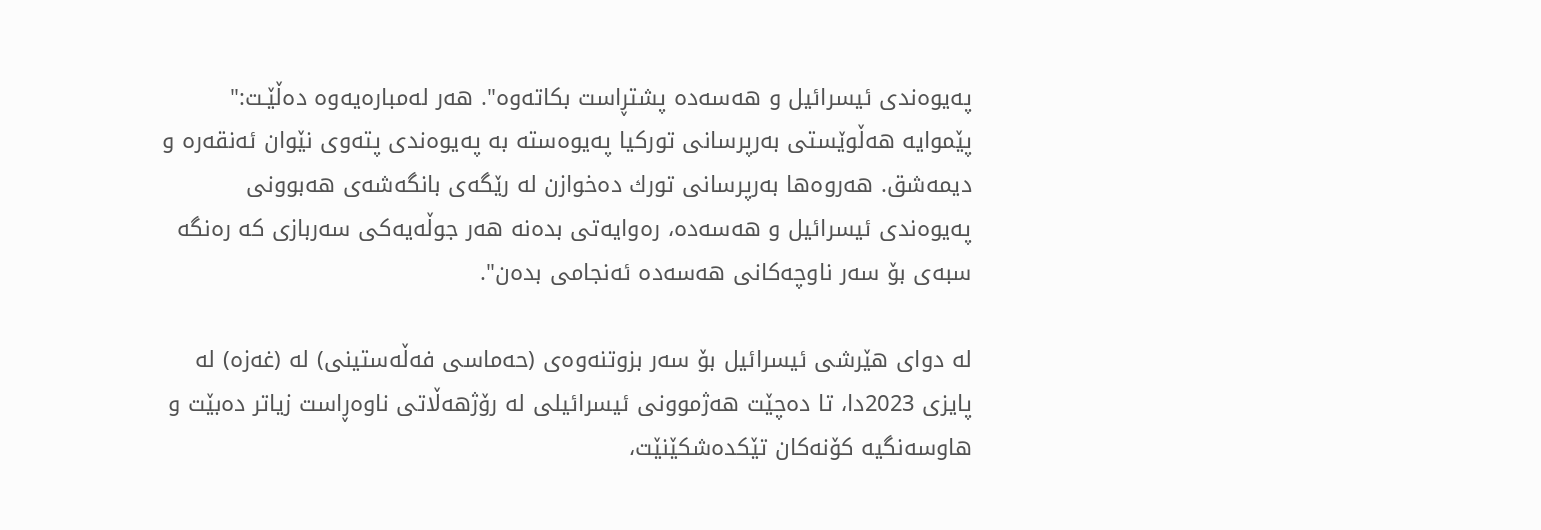په‌یوه‌ندی ئیسرائیل و هه‌سه‌ده‌ پشتڕاست بكاته‌وه‌". هه‌ر له‌مباره‌یه‌وه‌ ده‌ڵێـت:" پێموایه‌ هه‌ڵوێستی به‌رپرسانی توركیا په‌یوه‌سته‌ به‌ په‌یوه‌ندی پته‌وی نێوان ئه‌نقه‌ره‌ و دیمه‌شق. هه‌روه‌ها به‌رپرسانی تورك ده‌خوازن له‌ رێگه‌ی بانگه‌شه‌ی هه‌بوونی په‌یوه‌ندی ئیسرائیل و هه‌سه‌ده‌، ره‌وایه‌تی بده‌نه‌ هه‌ر جوڵه‌یه‌كی سه‌ربازی كه‌ ره‌نگه‌ سبه‌ی بۆ سه‌ر ناوچه‌كانی هه‌سه‌ده‌ ئه‌نجامی بده‌ن".

له‌ دوای هێرشی ئیسرائیل بۆ سه‌ر بزوتنه‌وه‌ی (حه‌ماسی فه‌ڵه‌ستینی) له‌ (غه‌زه‌) له‌ پایزی 2023دا، تا ده‌چێت هه‌ژموونی ئیسرائیلی له‌ رۆژهه‌ڵاتی ناوه‌ڕاست زیاتر ده‌بێت و هاوسه‌نگیه‌ كۆنه‌كان تێكده‌شكێنێت،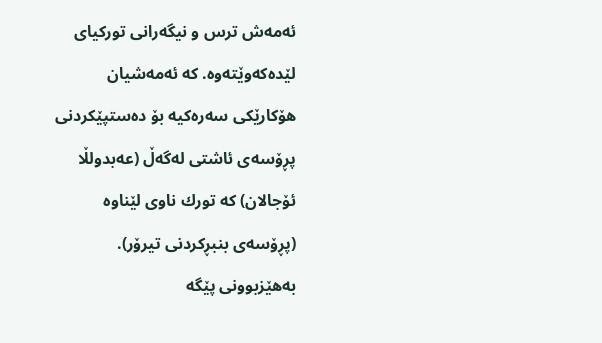ئه‌مه‌ش ترس و نیگه‌رانی توركیای لێده‌كه‌وێته‌وه‌. كه‌ ئه‌مه‌شیان هۆكارێكی سه‌ره‌كیه‌ بۆ ده‌ستپێكردنی پڕۆسه‌ی ئاشتی له‌گه‌ڵ (عه‌بدولڵا ئۆجالان) كه‌ تورك ناوی لێناوه‌ (پڕۆسه‌ی بنبڕكردنی تیرۆر). به‌هێزبوونی پێگه‌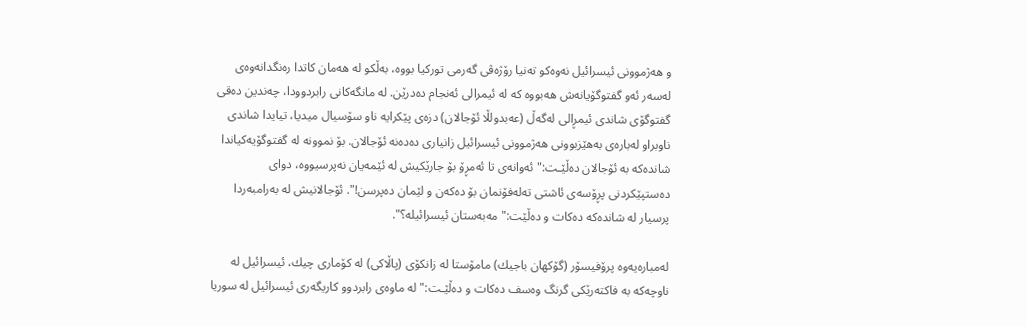و هه‌ژموونی ئیسرائیل نه‌وه‌كو ته‌نیا رۆژه‌ڤی گه‌رمی توركیا بووه‌، به‌ڵكو له‌ هه‌مان كاتدا ره‌نگدانه‌وه‌ی له‌سه‌ر ئه‌و گفتوگۆیانه‌ش هه‌بووه‌ كه‌ له‌ ئیمرالی ئه‌نجام ده‌درێن. له‌ مانگه‌كانی رابردوودا، چه‌ندین ده‌قی گفتوگۆی شاندی ئیمڕالی له‌گه‌ڵ (عه‌بدولڵا ئۆجالان) دزه‌ی پێكرایه‌ ناو سۆسیال میدیا، تیایدا شاندی ناوبراو له‌باره‌ی به‌هێزبوونی هه‌ژموونی ئیسرائیل زانیاری ده‌ده‌نه‌ ئۆجالان. بۆ نموونه‌ له‌ گفتوگۆیه‌كیاندا شانده‌كه‌ به‌ ئۆجالان ده‌ڵێـت:" ئه‌وانه‌ی تا ئه‌مڕۆ بۆ جارێكیش له‌ ئێمه‌یان نه‌پرسیووه‌، دوای ده‌ستپێكردنی پڕۆسه‌ی ئاشتی ته‌له‌فۆنمان بۆ ده‌كه‌ن و لێمان ده‌پرسن!". ئۆجالانیش له‌ به‌رامبه‌ردا پرسیار له‌ شانده‌كه‌ ده‌كات و ده‌ڵێت:" مه‌به‌ستان ئیسرائیله‌؟".

له‌مباره‌یه‌وه‌ پرۆفیسۆر (گۆكهان باجیك) مامۆستا له‌ زانكۆی (پاڵاكی) له‌ كۆماری چیك، ئیسرائیل له‌ ناوچه‌كه‌ به‌ فاكته‌رێكی گرنگ وه‌سف ده‌كات و ده‌ڵێـت:" له‌ ماوه‌ی رابردوو كاریگه‌ری ئیسرائیل له‌ سوریا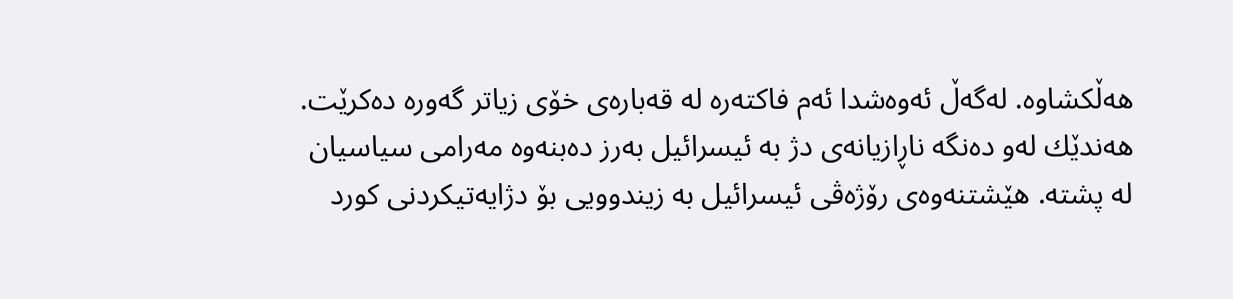هه‌ڵكشاوه‌. له‌گه‌ڵ ئه‌وه‌شدا ئه‌م فاكته‌ره‌ له‌ قه‌باره‌ی خۆی زیاتر گه‌وره‌ ده‌كرێت. هه‌ندێك له‌و ده‌نگه‌ ناڕازیانه‌ی دژ به‌ ئیسرائیل به‌رز ده‌بنه‌وه‌ مه‌رامی سیاسیان له‌ پشته‌. هێشتنه‌وه‌ی رۆژه‌ڤی ئیسرائیل به‌ زیندوویی بۆ دژایه‌تیكردنی كورد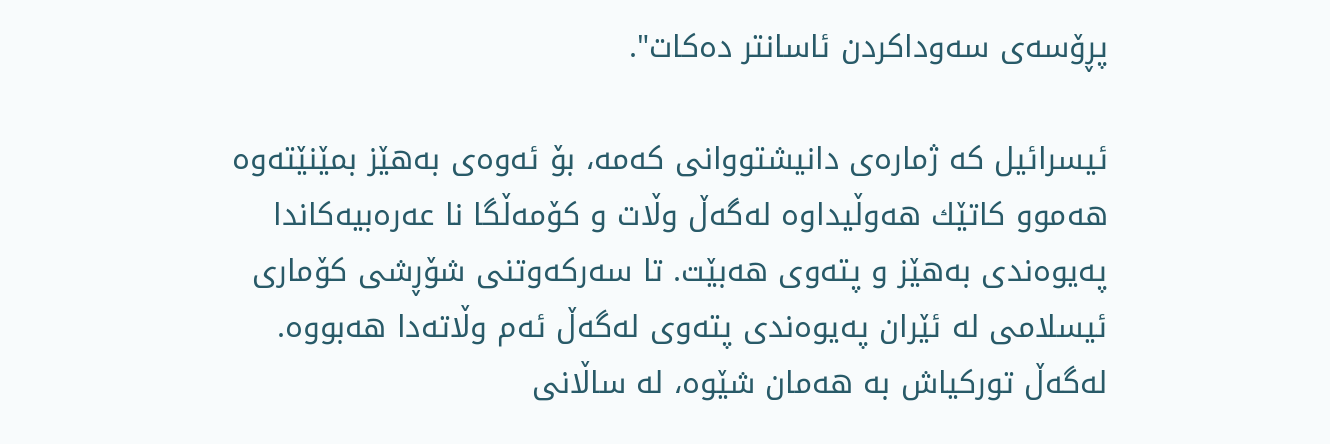پڕۆسه‌ی سه‌وداكردن ئاسانتر ده‌كات".

ئیسرائیل كه‌ ژماره‌ی دانیشتووانی كه‌مه‌، بۆ ئه‌وه‌ی به‌هێز بمێنێته‌وه هه‌موو كاتێك هه‌وڵیداوه‌ له‌گه‌ڵ وڵات و كۆمه‌ڵگا نا عه‌ره‌بیه‌كاندا په‌یوه‌ندی به‌هێز و پته‌وی هه‌بێت. تا سه‌ركه‌وتنی شۆڕشی كۆماری ئیسلامی له‌ ئێران په‌یوه‌ندی پته‌وی له‌گه‌ڵ ئه‌م وڵاته‌دا هه‌بووه‌. له‌گه‌ڵ توركیاش به‌ هه‌مان شێوه‌، له‌ ساڵانی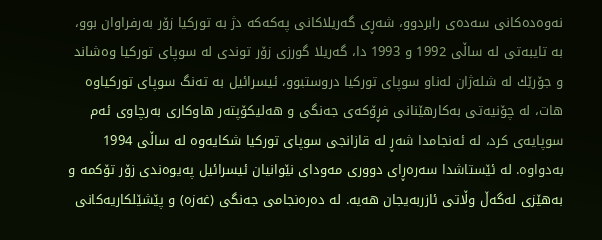نه‌وه‌ده‌كانی سه‌ده‌ی رابردوو، شه‌ڕی گه‌ریلاكانی په‌كه‌كه‌ دژ به‌ توركیا زۆر به‌رفراوان بوو، به‌ تایبه‌تی له‌ ساڵی 1992 و 1993 دا، گه‌ریلا گورزی زۆر توندی له‌ سوپای توركیا وه‌شاند و جۆرێك له‌ شله‌ژان له‌ناو سوپای توركیا دروستبوو، ئیسرائیل به‌ ته‌نگ سوپای توركیاوه‌ هات، له‌ چۆنیه‌تی به‌كارهێنانی فڕۆكه‌ی جه‌نگی و هه‌لیكۆپته‌ر هاوكاری به‌رچاوی ئه‌م سوپایه‌ی كرد، له‌ ئه‌نجامدا شه‌ڕ له‌ قازانجی سوپای توركیا شكایه‌وه‌ له‌ ساڵی 1994 به‌دواوه‌. له‌ ئێستاشدا سه‌ره‌ڕای دووری مه‌ودای نێوانیان ئیسرائیل په‌یوه‌ندی زۆر تۆكمه‌ و به‌هێزی له‌گه‌ڵ وڵاتی ئازربه‌یجان هه‌یه‌. له‌ ده‌ره‌نجامی جه‌نگی (غه‌زه‌) و پێشێلكاریه‌كانی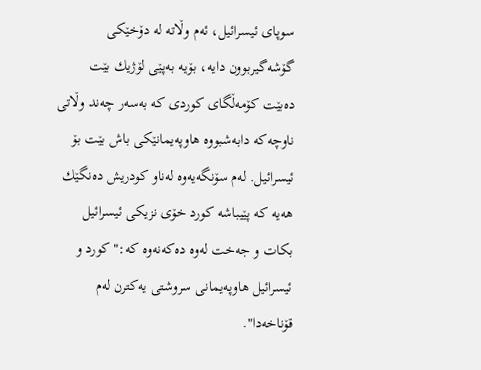سوپای ئیسرائیل، ئه‌م وڵاته‌ له‌ دۆخێكی گۆشه‌گیربوون دایه‌، بۆیه‌ به‌پێی لۆژیك بێت ده‌بێت كۆمه‌ڵگای كوردی كه‌ به‌سه‌ر چه‌ند وڵاتی ناوچه‌كه‌ دابه‌شبووه‌ هاوپه‌یمانێكی باش بێت بۆ ئیسرائیل. له‌م سۆنگه‌یه‌وه‌ له‌ناو كودریش ده‌نگێك هه‌یه‌ كه‌ پێیباشه‌ كورد خۆی نزیكی ئیسرائیل بكات و جه‌خت له‌وه‌ ده‌كه‌نه‌وه‌ كه‌:" كورد و ئیسرائیل هاوپه‌یمانی سروشتی یه‌كترن له‌م قۆناخه‌دا".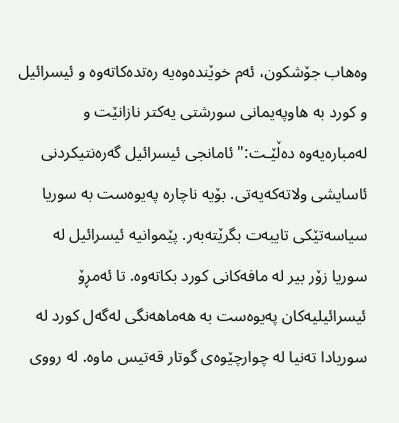وه‌هاب جۆشكون، ئه‌م خوێنده‌وه‌یه‌ ره‌تده‌كاته‌وه‌ و ئیسرائیل و كورد به‌ هاوپه‌یمانی سورشتی یه‌كتر نازانێت و له‌مباره‌یه‌وه‌ ده‌ڵێـت:" ئامانجی ئیسرائیل گه‌ره‌نتیكردنی ئاسایشی ولاته‌كه‌یه‌تی. بۆیه‌ ناچاره‌ په‌یوه‌ست به‌ سوریا سیاسه‌تێكی تایبه‌ت بگرێته‌به‌ر. پێموانیه‌ ئیسرائیل له‌ سوریا زۆر بیر له‌ مافه‌كانی كورد بكاته‌وه‌. تا ئه‌مڕۆ ئیسرائیلیه‌كان په‌یوه‌ست به‌ هه‌ماهه‌نگی له‌گه‌ل كورد له‌‌ سوریادا ته‌نیا له‌ چوارچێوه‌ی گوتار قه‌تیس ماوه‌. له‌ رووی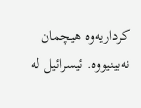كرداریه‌وه‌ هیچمان نه‌بینیووه‌. ئیسرائیل له‌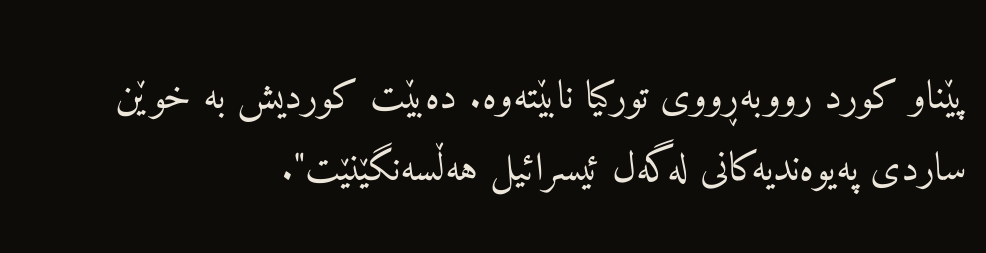پێناو كورد رووبه‌ڕووی توركیا نابێته‌وه‌. ده‌بێت كوردیش به‌ خوێن ساردی په‌یوه‌ندیه‌كانی له‌گه‌ل ئیسرائیل هه‌ڵسه‌نگێنێت".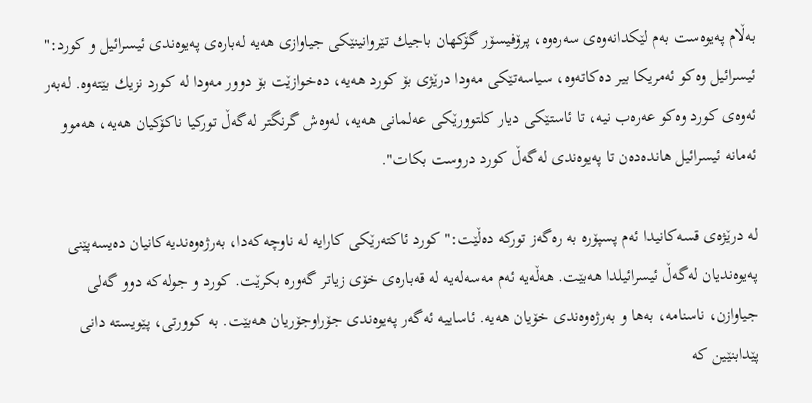به‌ڵام په‌یوه‌ست به‌م لێكدانه‌وه‌ی سه‌ره‌وه‌، پرۆفیسۆر گۆكهان باجیك تێروانینێكی جیاوازی هه‌یه‌ له‌باره‌ی په‌یوه‌ندی ئیسرائیل و كورد:" ئیسرائیل وه‌كو ئه‌مریكا بیر ده‌كاته‌وه‌، سیاسه‌تێكی مه‌ودا درێژی بۆ كورد هه‌یه‌، ده‌خوازێت بۆ دوور مه‌ودا له‌ كورد نزیك بێته‌وه‌. له‌به‌ر ئه‌وه‌ی كورد وه‌كو عه‌ره‌ب نیه‌، تا ئاستێكی دیار كلتوورێكی عه‌لمانی هه‌یه،‌ له‌وه‌ش گرنگتر له‌گه‌ڵ توركیا ناكۆكیان هه‌یه، هه‌موو ئه‌مانه‌ ئیسرائیل هانده‌ده‌ن تا په‌یوه‌ندی له‌گه‌ڵ كورد دروست بكات".

له‌ درێژه‌ی قسه‌كانیدا ئه‌م پسپۆره‌ به‌ ره‌گه‌ز توركه‌ ده‌ڵێت:" كورد ئاكته‌رێكی كارایه‌ له‌ ناوچه‌كه‌دا، به‌رژه‌وه‌ندیه‌كانیان ده‌یسه‌پێنى په‌یوه‌ندیان له‌گه‌ڵ ئیسرائیلدا هه‌بێت. هه‌ڵه‌یه‌ ئه‌م مه‌سه‌له‌یه‌ له‌ قه‌باره‌ی خۆی زیاتر گه‌وره‌ بكرێت. كورد و جوله‌كه‌ دوو گه‌لی جیاوازن، ناسنامه‌، به‌ها و به‌رژه‌وه‌ندی خۆیان هه‌یه‌. ئاساییه‌ ئه‌گه‌ر په‌یوه‌ندی جۆراوجۆریان هه‌بێت. به‌ كوورتی، پێویسته‌ دانی پێدابنێین كه‌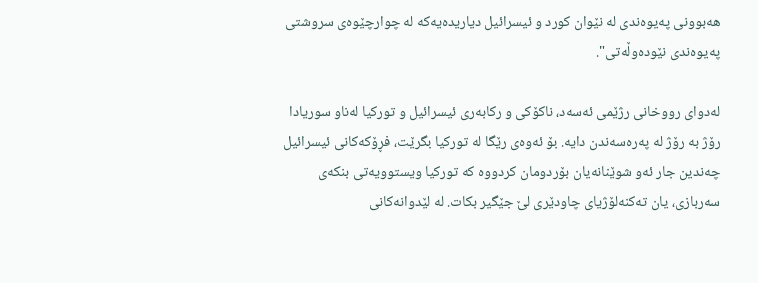هه‌بوونی په‌یوه‌ندی له‌ نێوان كورد و ئیسرائیل دیاریده‌یه‌كه‌ له‌ چوارچێوه‌ی سروشتی په‌یوه‌ندی نێوده‌وڵه‌تی".

له‌دوای رووخانی رژێمی ئه‌سه‌د، ناكۆكی و ركابه‌ری ئیسرائیل و توركیا له‌ناو سوریادا رۆژ به‌ رۆژ له‌ په‌ره‌سه‌ندن دایه‌. بۆ ئه‌وه‌ی رێگا له‌ توركیا بگرێت، فڕۆكه‌كانی ئیسرائیل چه‌ندین جار ئه‌و شوێنانه‌یان بۆردومان كردووه‌ كه‌ توركیا ویستوویه‌تی بنكه‌ی سه‌ربازی، یان ته‌كنه‌لۆژیای چاودێری لێ جێگیر بكات. له‌ لێدوانه‌كانی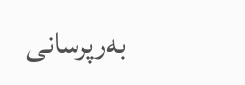به‌رپرسانی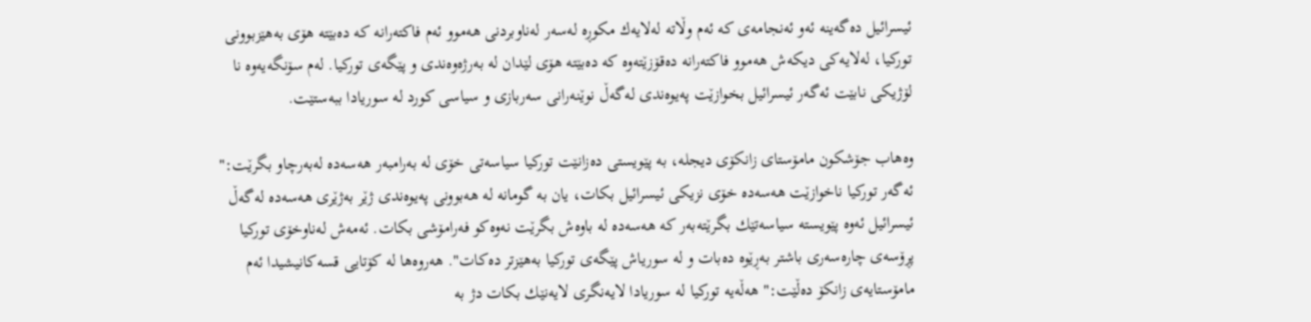ئیسرائیل ده‌گه‌ینه‌ ئه‌و ئه‌نجامه‌ی كه‌ ئه‌م وڵاته‌ له‌لایه‌ك مكوڕه‌ له‌سه‌ر له‌ناوبردنی هه‌موو ئه‌م فاكته‌رانه‌ كه‌ ده‌بێته‌ هۆی به‌هێزبوونی توركیا، له‌لایه‌كی دیكه‌ش هه‌موو فاكته‌رانه‌ ده‌قۆزێته‌وه‌ كه‌ ده‌بێته‌ هۆی لێدان له‌ به‌رژه‌وه‌ندی و پێگه‌ی توركیا. له‌م سۆنگه‌یه‌وه‌ نا لۆژیكی نابێت ئه‌گه‌ر ئیسرائیل بخوازێت په‌یوه‌ندی له‌گه‌ڵ نوێنه‌رانی سه‌ربازی و سیاسی كورد له‌ سوریادا ببه‌ستێت.

وه‌هاب جۆشكون مامۆستای زانكۆی دیجله‌، به‌ پێویستی ده‌زانێت توركیا سیاسه‌تی خۆی له‌ به‌رامبه‌ر هه‌سه‌ده‌ له‌به‌رچاو بگرێت:" ئه‌گه‌ر توركیا ناخوازێت هه‌سه‌ده‌ خۆی نزیكی ئیسرائیل بكات، یان به‌ گومانه‌ له‌ هه‌بوونی په‌یوه‌ندی ژێر به‌ژێری هه‌سه‌ده‌ له‌گه‌ڵ ئیسرائیل ئه‌وه‌ پێویسته‌ سیاسه‌تێك بگرێته‌به‌ر كه‌ هه‌سه‌ده‌ له‌ باوه‌ش بگرێت نه‌وه‌كو فه‌رامۆشی بكات. ئه‌مه‌ش له‌ناوخۆی توركیا پڕۆسه‌ی چاره‌سه‌ری باشتر به‌ڕێوه‌ ده‌بات و له‌ سوریاش پێگه‌ی توركیا به‌هێزتر ده‌كات". هه‌روه‌ها له‌ كۆتایی قسه‌كانیشیدا ئه‌م مامۆستایه‌ی زانكۆ ده‌ڵێت:" هه‌ڵه‌یه‌ توركیا له‌ سوریادا لایه‌نگری لایه‌نێك بكات دژ به‌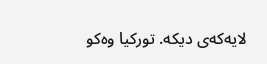لایه‌كه‌ی دیكه‌. توركیا وه‌كو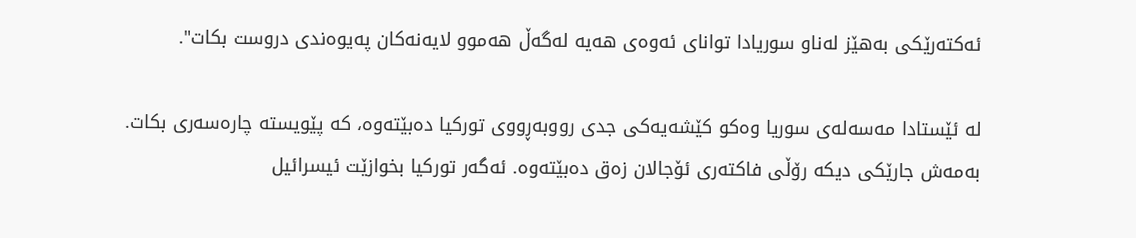ئه‌كته‌رێكی به‌هێز له‌ناو سوریادا توانای ئه‌وه‌ی هه‌یه‌ له‌گه‌ڵ هه‌موو لایه‌نه‌كان په‌یوه‌ندی دروست بكات".

له‌ ئێستادا مه‌سه‌له‌ی سوریا وه‌كو كێشه‌یه‌كی جدی رووبه‌ڕووی توركیا ده‌بێته‌وه‌، كه‌ پێویسته‌ چاره‌سه‌ری بكات. به‌مه‌ش جارێكی دیكه‌ رۆڵی فاكته‌ری ئۆجالان زه‌ق ده‌بێته‌وه‌. ئه‌گه‌ر توركیا بخوازێت ئیسرائیل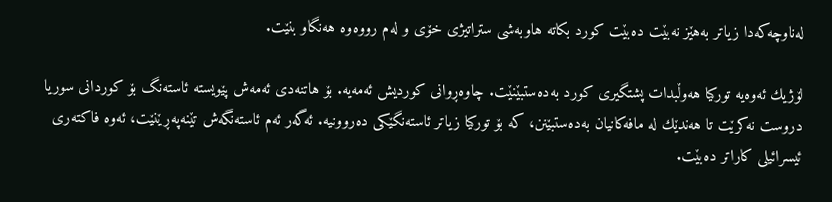له‌ناوچه‌كه‌دا زیاتر به‌هێز نه‌بێت ده‌بێت كورد بكاته‌ هاوبه‌شی ستراتیژی خۆی و له‌م رووه‌وه‌ هه‌نگاو بنێت.

لۆژیك ئه‌وه‌یه‌ توركیا هه‌وڵبدات پشتگیری كورد به‌ده‌ستبێنێت. چاوه‌ڕوانی كوردیش ئه‌مه‌یه‌. بۆ هاتنه‌دی ئه‌مه‌ش پێویسته‌ ئاسته‌نگ بۆ كوردانی سوریا دروست نه‌كرێت تا هه‌ندێك له‌ مافه‌كانیان به‌ده‌ستبێنن، كه‌ بۆ توركیا زیاتر ئاسته‌نگێكی ده‌روونیه‌. ئه‌گه‌ر ئه‌م ئاسته‌نگه‌ش تێنه‌په‌ڕێنێت، ئه‌وه‌ فاكته‌ری ئیسرائیلی كاراتر ده‌بێت.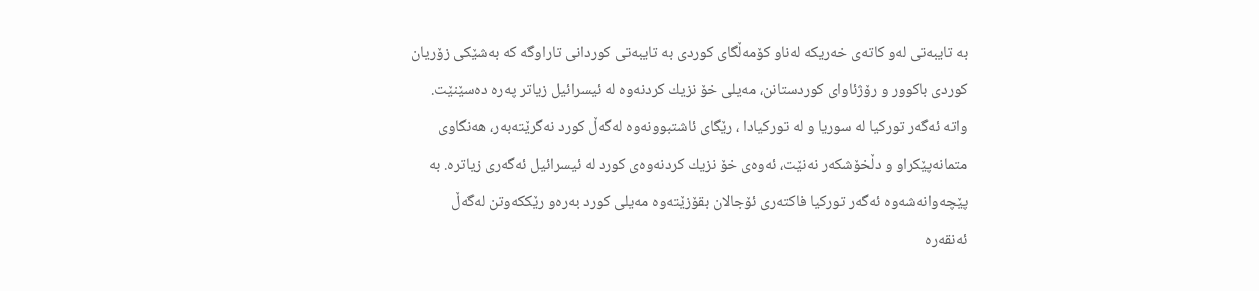به‌ تایبه‌تی له‌و كاته‌ی خه‌ریكه‌ له‌ناو كۆمه‌ڵگای كوردی به‌ تایبه‌تی كوردانی تاراوگه‌ كه‌ به‌شێكی زۆریان كوردی باكوور و رۆژئاوای كوردستانن، مه‌یلی خۆ نزیك كردنه‌وه‌ له‌ ئیسرائیل زیاتر په‌ره‌ ده‌سێنێت. واته‌ ئه‌گه‌ر توركیا له‌ سوریا و له‌ توركیادا ، رێگای ئاشتبوونه‌وه‌ له‌گه‌ڵ كورد نه‌گرێته‌به‌ر، هه‌نگاوی متمانه‌پێكراو و دڵخۆشكه‌ر نه‌نێت، ئه‌وه‌ی خۆ نزیك كردنه‌وه‌ی كورد له‌ ئیسرائیل ئه‌گه‌ری زیاتره‌‌. به‌ پێچه‌وانه‌شه‌وه‌ ئه‌گه‌ر توركیا فاكته‌ری ئۆجالان بقۆزێته‌وه‌ مه‌یلی كورد به‌ره‌و رێككه‌وتن له‌گه‌ڵ ئه‌نقه‌ره‌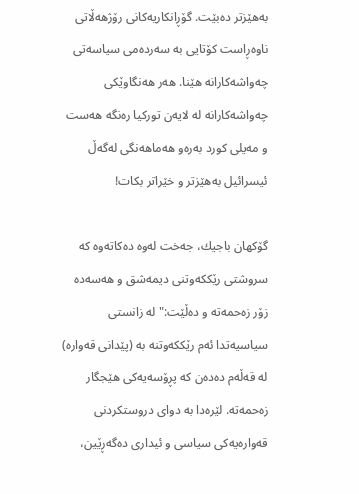به‌هێزتر ده‌بێت. گۆڕانكاریه‌كانی رۆژهه‌ڵاتی ناوه‌ڕاست كۆتایی به‌ سه‌رده‌می سیاسه‌تی چه‌واشه‌كارانه هێنا. هه‌ر هه‌نگاوێكی چه‌واشه‌كارانه‌ له‌ لایه‌ن توركیا ره‌نگه‌ هه‌ست و مه‌یلی كورد به‌ره‌و هه‌ماهه‌نگی له‌گه‌ڵ ئیسرائیل به‌هێزتر و خێراتر بكات!

گۆكهان باجیك، جه‌خت له‌وه‌ ده‌كاته‌وه‌ كه‌ سروشتی رێككه‌وتنی دیمه‌شق و هه‌سه‌ده‌ زۆر زه‌حمه‌ته‌ و ده‌ڵێت:" له‌ زانستی سیاسیه‌تدا ئه‌م رێككه‌وتنه‌ به‌ (پێدانی قه‌واره‌) له‌ قه‌ڵه‌م ده‌ده‌ن كه‌ پڕۆسه‌یه‌كی هێجگار زه‌حمه‌ته‌. لێره‌دا به‌ دوای دروستكردنی قه‌واره‌یه‌كی سیاسی و ئیداری ده‌گه‌ڕێین،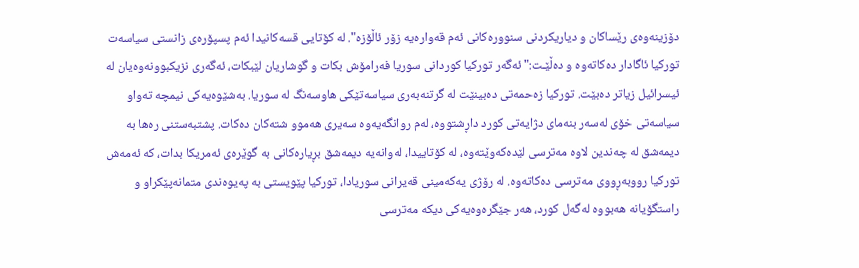دۆزینه‌وه‌ی رێساكان و دیاریكردنی سنووره‌كانی ئه‌م قه‌واره‌یه‌ زۆر ئاڵۆزه‌". له‌ كۆتایی قسه‌كانیدا ئه‌م پسپۆره‌ی زانستی سیاسه‌ت توركیا ئاگادار ده‌كاته‌وه‌ و ده‌ڵێـت:" ئه‌گه‌ر توركیا كوردانی سوریا فه‌رامۆش بكات و گوشاریان لێبكات، ئه‌گه‌ری نزیكبوونه‌وه‌یان له‌ ئیسرائیل زیاتر ده‌بێت. توركیا زه‌حمه‌تی ده‌بینێت له‌ گرتنه‌به‌ری سیاسه‌تێكی هاوسه‌نگ له‌ سوریا‌. به‌شێوه‌یه‌كی نیمچه‌ ته‌واو سیاسه‌تی خۆی له‌سه‌ر بنه‌مای دژایه‌تی كورد داڕشتووه‌، له‌م روانگه‌یه‌وه‌ سه‌یری هه‌موو شته‌كان ده‌كات. پشتبه‌ستنی ره‌ها به‌ دیمه‌شق له‌ چه‌ندین لاوه‌ مه‌ترسی لێده‌كه‌وێته‌وه‌، له‌ كۆتاییدا، له‌وانه‌یه‌ دیمه‌شق بڕیاره‌كانی به‌ گوێره‌ی ئه‌مریكا بدات، كه‌ ئه‌مه‌ش توركیا رووبه‌ڕووی مه‌ترسی ده‌كاته‌وه‌. له‌ رۆژی یه‌كه‌مینی قه‌یرانی سوریادا، توركیا پێویستی به‌ په‌یوه‌ندی متمانه‌پێكراو و راستگۆیانه‌ هه‌بووه‌ له‌گه‌ل كورد، هه‌ر جێگره‌وه‌یه‌كی دیكه‌ مه‌ترسی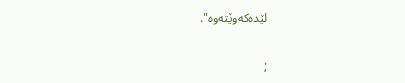لێده‌كه‌وێته‌وه‌".


;